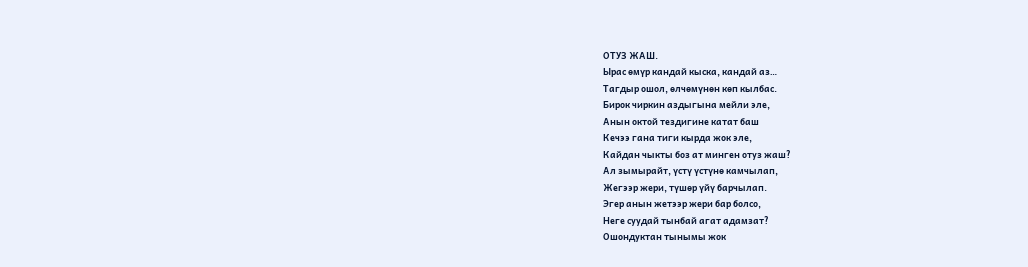ОТУЗ ЖАШ.
Ырас өмүр кандай кыска, кандай аз…
Тагдыр ошол, өлчөмүнөн көп кылбас.
Бирок чиркин аздыгына мейли эле,
Анын октой тездигине катат баш
Кечээ гана тиги кырда жок эле,
Кайдан чыкты боз ат минген отуз жаш?
Ал зымырайт, үстү үстүнө камчылап,
Жегээр жери, түшөр үйү барчылап.
Эгер анын жетээр жери бар болсо,
Неге суудай тынбай агат адамзат?
Ошондуктан тынымы жок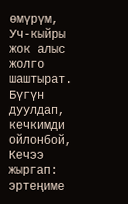өмүрүм,
Уч-кыйры жок алыс жолго шаштырат.
Бүгүн дуулдап, кечкимди ойлонбой,
Кечээ жыргап: эртеңиме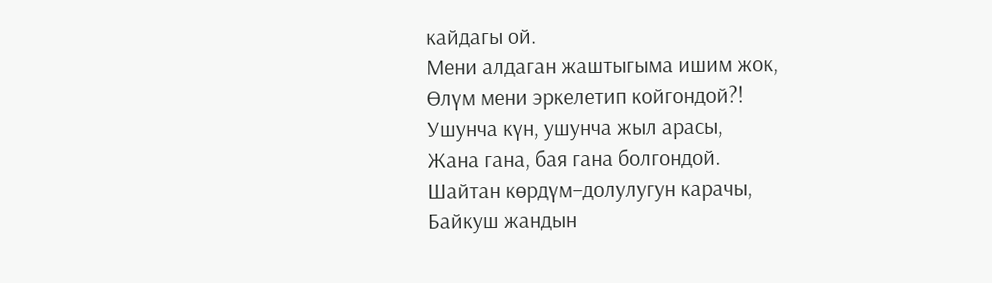кайдагы ой.
Мени алдаган жаштыгыма ишим жок,
Өлүм мени эркелетип койгондой?!
Ушунча күн, ушунча жыл арасы,
Жана гана, бая гана болгондой.
Шайтан көрдүм–долулугун карачы,
Байкуш жандын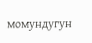момундугун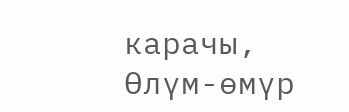карачы,
Өлүм-өмүр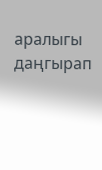аралыгы даңгырап